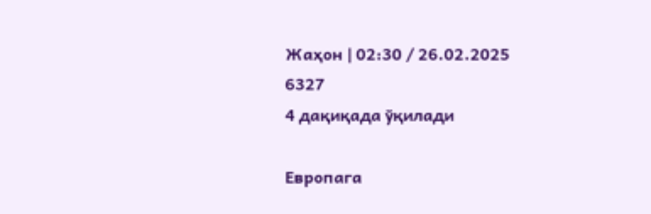Жаҳон | 02:30 / 26.02.2025
6327
4 дақиқада ўқилади

Европага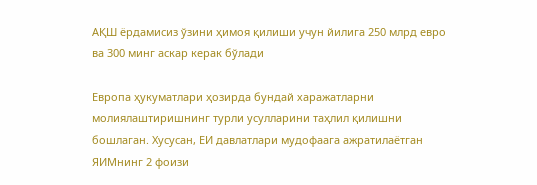АҚШ ёрдамисиз ўзини ҳимоя қилиши учун йилига 250 млрд евро ва 300 минг аскар керак бўлади

Европа ҳукуматлари ҳозирда бундай харажатларни молиялаштиришнинг турли усулларини таҳлил қилишни бошлаган. Хусусан, ЕИ давлатлари мудофаага ажратилаётган ЯИМнинг 2 фоизи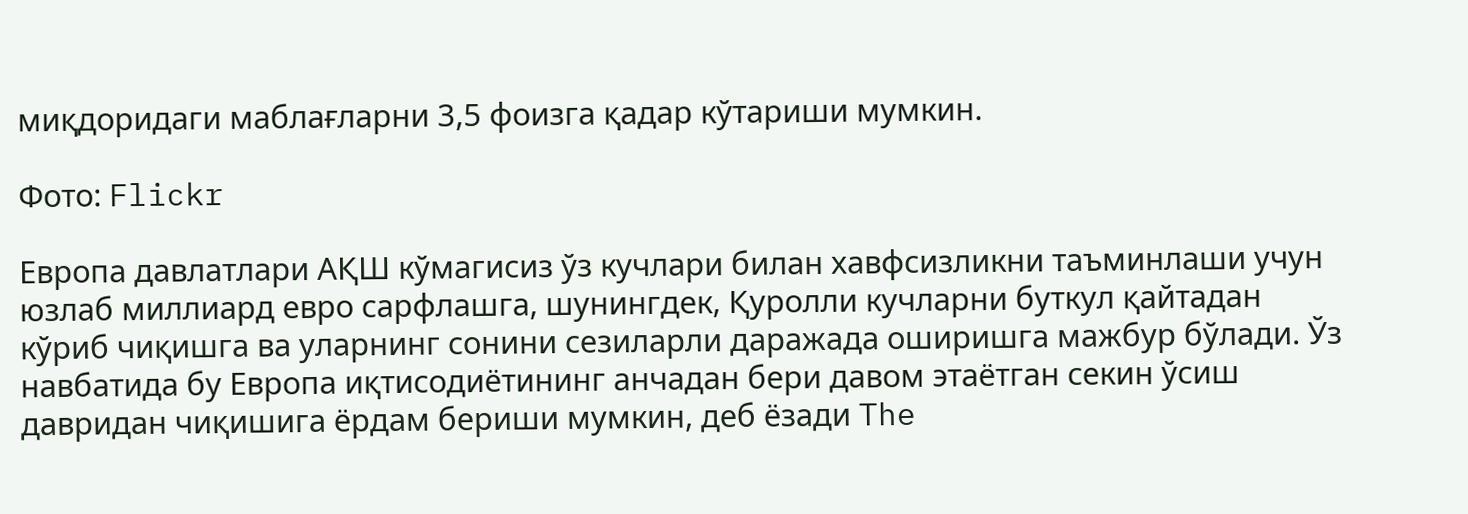миқдоридаги маблағларни 3,5 фоизга қадар кўтариши мумкин.

Фото: Flickr

Европа давлатлари АҚШ кўмагисиз ўз кучлари билан хавфсизликни таъминлаши учун юзлаб миллиард евро сарфлашга, шунингдек, Қуролли кучларни буткул қайтадан кўриб чиқишга ва уларнинг сонини сезиларли даражада оширишга мажбур бўлади. Ўз навбатида бу Европа иқтисодиётининг анчадан бери давом этаётган секин ўсиш давридан чиқишига ёрдам бериши мумкин, деб ёзади The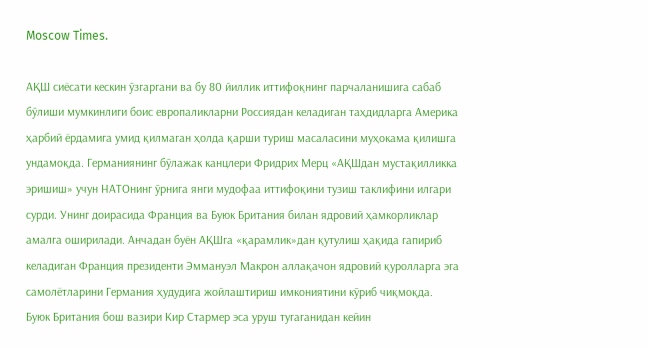Moscow Times.

АҚШ сиёсати кескин ўзгаргани ва бу 80 йиллик иттифоқнинг парчаланишига сабаб бўлиши мумкинлиги боис европаликларни Россиядан келадиган таҳдидларга Америка ҳарбий ёрдамига умид қилмаган ҳолда қарши туриш масаласини муҳокама қилишга ундамоқда. Германиянинг бўлажак канцлери Фридрих Мерц «АҚШдан мустақилликка эришиш» учун НАТОнинг ўрнига янги мудофаа иттифоқини тузиш таклифини илгари сурди. Унинг доирасида Франция ва Буюк Британия билан ядровий ҳамкорликлар амалга оширилади. Анчадан буён АҚШга «қарамлик»дан қутулиш ҳақида гапириб келадиган Франция президенти Эммануэл Макрoн аллақачон ядровий қуролларга эга самолётларини Германия ҳудудига жойлаштириш имкониятини кўриб чиқмоқда. Буюк Британия бош вазири Кир Стармер эса уруш тугаганидан кейин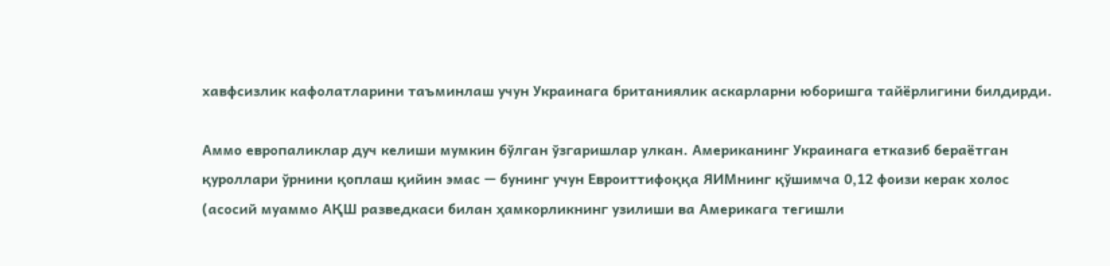хавфсизлик кафолатларини таъминлаш учун Украинага британиялик аскарларни юборишга тайёрлигини билдирди.

Аммо европаликлар дуч келиши мумкин бўлган ўзгаришлар улкан. Американинг Украинага етказиб бераётган қуроллари ўрнини қоплаш қийин эмас — бунинг учун Евроиттифоққа ЯИМнинг қўшимча 0,12 фоизи керак холос (асосий муаммо АҚШ разведкаси билан ҳамкорликнинг узилиши ва Америкага тегишли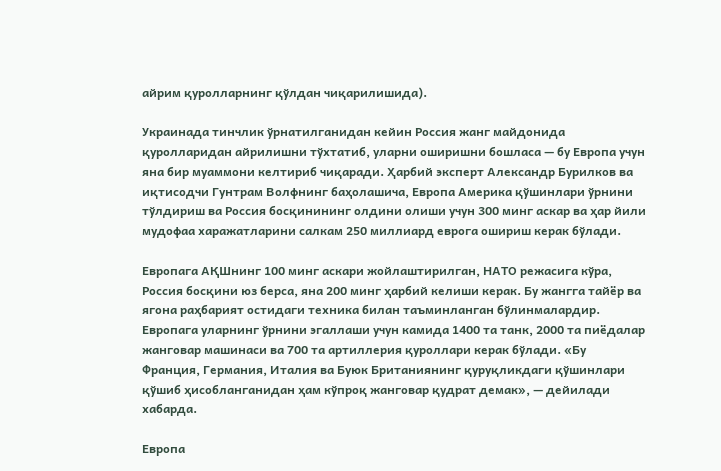айрим қуролларнинг қўлдан чиқарилишида).

Украинада тинчлик ўрнатилганидан кейин Россия жанг майдонида қуролларидан айрилишни тўхтатиб, уларни оширишни бошласа — бу Европа учун яна бир муаммони келтириб чиқаради. Ҳарбий эксперт Александр Бурилков ва иқтисодчи Гунтрам Волфнинг баҳолашича, Европа Америка қўшинлари ўрнини тўлдириш ва Россия босқинининг олдини олиши учун 300 минг аскар ва ҳар йили мудофаа харажатларини салкам 250 миллиард еврога ошириш керак бўлади.

Европага АҚШнинг 100 минг аскари жойлаштирилган, НАТО режасига кўра, Россия босқини юз берса, яна 200 минг ҳарбий келиши керак. Бу жангга тайёр ва ягона раҳбарият остидаги техника билан таъминланган бўлинмалардир. Европага уларнинг ўрнини эгаллаши учун камида 1400 та танк, 2000 та пиёдалар жанговар машинаси ва 700 та артиллерия қуроллари керак бўлади. «Бу Франция, Германия, Италия ва Буюк Британиянинг қуруқликдаги қўшинлари қўшиб ҳисобланганидан ҳам кўпроқ жанговар қудрат демак», — дейилади хабарда.

Европа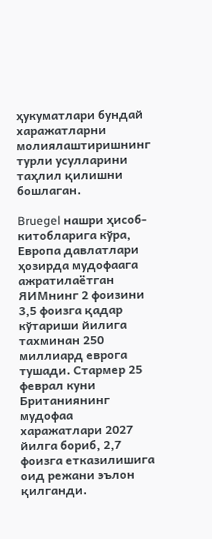ҳукуматлари бундай харажатларни молиялаштиришнинг турли усулларини таҳлил қилишни бошлаган.

Bruegel нашри ҳисоб-китобларига кўра, Европа давлатлари ҳозирда мудофаага ажратилаётган ЯИМнинг 2 фоизини 3,5 фоизга қадар кўтариши йилига тахминан 250 миллиард еврога тушади. Стармер 25 феврал куни Британиянинг мудофаа харажатлари 2027 йилга бориб, 2,7 фоизга етказилишига оид режани эълон қилганди.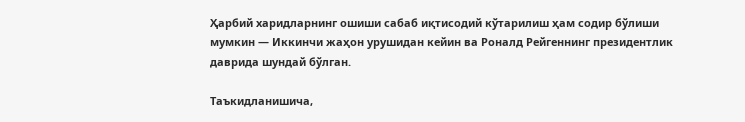Ҳарбий харидларнинг ошиши сабаб иқтисодий кўтарилиш ҳам содир бўлиши мумкин — Иккинчи жаҳон урушидан кейин ва Роналд Рейгеннинг президентлик даврида шундай бўлган.

Таъкидланишича,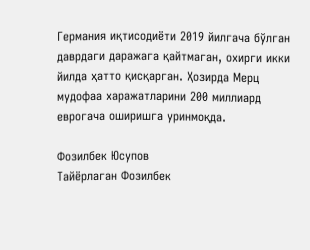Германия иқтисодиёти 2019 йилгача бўлган даврдаги даражага қайтмаган, охирги икки йилда ҳатто қисқарган. Ҳозирда Мерц мудофаа харажатларини 200 миллиард еврогача оширишга уринмоқда.

Фозилбек Юсупов
Тайёрлаган Фозилбек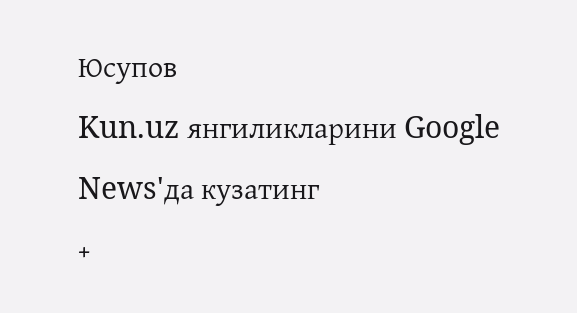Юсупов
Kun.uz янгиликларини Google News'да кузатинг
+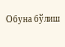Обуна бўлиш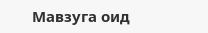Мавзуга оид